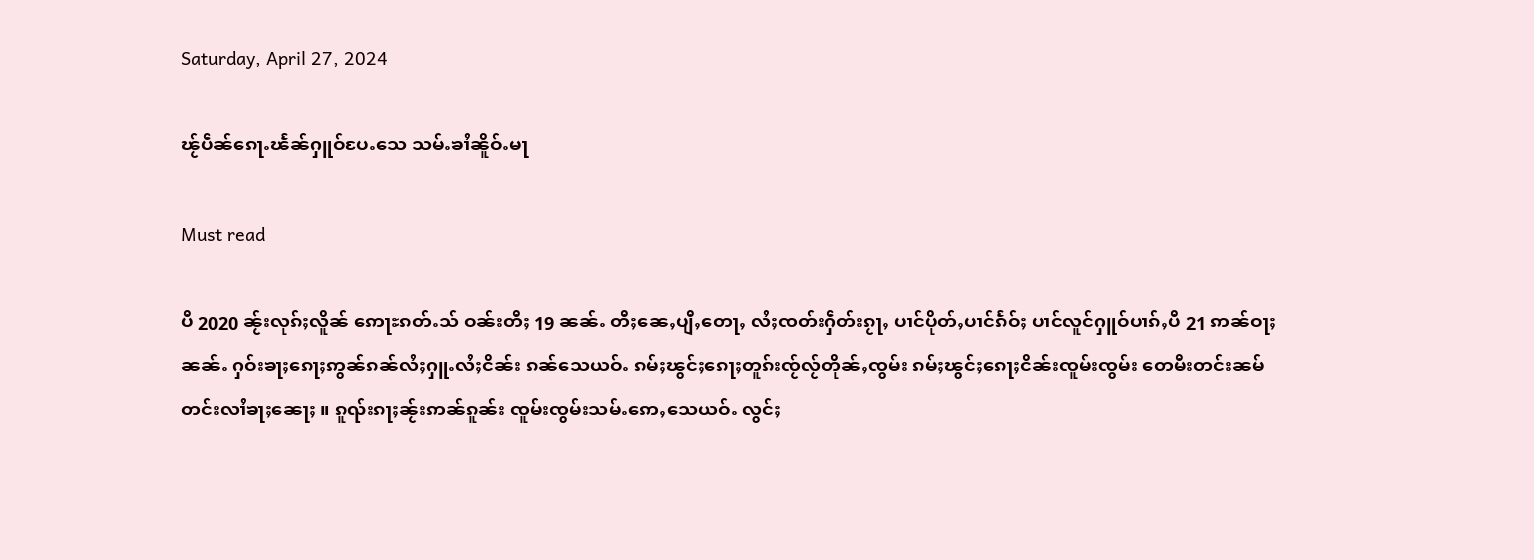Saturday, April 27, 2024

ၽႂ်ပဵၼ်ၵေႃႉၽႅၼ်ႁူဝ်ပႄႉသေ သမ်ႉၶၢႆၼိူဝ်ႉမႃ

Must read

ပီ 2020 ၼႂ်းလုၵ်ႈလိူၼ် ဢေႃႊၵတ်ႉသ် ဝၼ်းတီႈ 19 ၼၼ်ႉ တီႈၼေႇပျီႇတေႃႇ လႆႈၸတ်းႁဵတ်းၵႂႃႇ ပၢင်ပိုတ်ႇပၢင်ၵႅဝ်ႈ ပၢင်လူင်ႁူဝ်ပၢၵ်ႇပီ 21 ဢၼ်ဝႃႈၼၼ်ႉ ႁဝ်းၶႃႈၵေႃႈဢွၼ်ၵၼ်လႆႈႁူႉလႆႈငိၼ်း ၵၼ်သေယဝ်ႉ ၵမ်ႈၽွင်ႈၵေႃႈတူၵ်းၸႂ်လႂ်တိုၼ်ႇၸွမ်း ၵမ်ႈၽွင်ႈၵေႃႈငိၼ်းၸူမ်းၸွမ်း တေမီးတင်းၼမ် တင်းလၢႆၶႃႈၼေႃႈ ။ ၵူၺ်းၵႃႈၼႂ်းဢၼ်ၵူၼ်း ၸူမ်းၸွမ်းသမ်ႉဢေႇသေယဝ်ႉ လွင်ႈ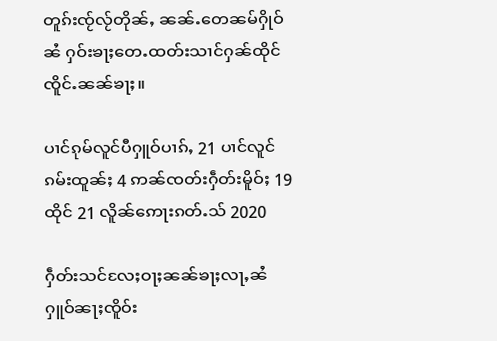တူၵ်းၸႂ်လႂ်တိုၼ်ႇ ၼၼ်ႉတေၼမ်ႁိုဝ်ၼႆ ႁဝ်းၶႃႈတေႉထတ်းသၢင်ႁၼ်ထိုင်ၸိူင်ႉၼၼ်ၶႃႈ။

ပၢင်ၵုမ်လူင်ပီႁူဝ်ပၢၵ်ႇ 21 ပၢင်လူင်ၵမ်းထူၼ်ႈ 4 ဢၼ်ၸတ်းႁဵတ်းမိူဝ်ႈ 19 ထိုင် 21 လိူၼ်ဢေႃးၵတ်ႉသ် 2020

ႁဵတ်းသင်လႄႈဝႃႈၼၼ်ၶႃႈလႃႇၼႆ ႁူဝ်ၼႃႈၸိူဝ်း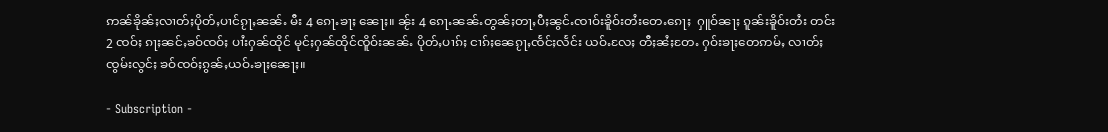ဢၼ်ၶိုၼ်ႈလၢတ်ႈပိုတ်ႇပၢင်ၵႂႃႇၼၼ်ႉ မီး 4 ၵေႃႉၶႃႈ ၼေႃႈ။ ၼႂ်း 4 ၵေႃႉၼၼ်ႉတွၼ်ႈတႃႇပီႈၼွင်ႉၸၢဝ်းၶိူဝ်းတႆးတေႉၵေႃႈ  ႁူဝ်ၼႃႈ ၵူၼ်းၶိူဝ်းတႆး တင်း 2 ၸဝ်ႈ ၵႃႈၼင်ႇၶဝ်ၸဝ်ႈ ပၢႆးႁၼ်ထိုင် မုင်ႈႁၼ်ထိုင်ၸိူဝ်းၼၼ်ႉ ပိုတ်ႇပၢၵ်ႈ ငၢၵ်ႈၼေၵႂႃႇၸႅင်ႈလႅင်း ယဝ်ႉလႄႈ တီႈၼႆႈတႄႉ ႁဝ်းၶႃႈတေဢမ်ႇ လၢတ်ႈၸွမ်းလွင်ႈ ၶဝ်ၸဝ်ႈၵွၼ်ႇယဝ်ႉၶႃႈၼေႃႈ။

- Subscription -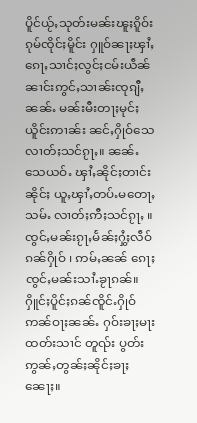ပိူင်ယႂ်ႇသုတ်းမၼ်းၽူႈၵိူဝ်းၵုမ်ၸိုင်ႈမိူင်း ႁူဝ်ၼႃႈၾၢႆႇၵေႃႇသၢင်ႈလွင်ႈငမ်းယဵၼ် ၼၢင်းဢွင်ႇသၢၼ်းၸုၵျီႇ ၼၼ်ႉ မၼ်းမီးတႃႈမုင်ႈယိူင်းဢၢၼ်း ၼင်ႇႁိုဝ်သေ လၢတ်ႈသင်ၵႂႃႇ။ ၼၼ်ႉသေယဝ်ႉ ၾၢႆႇၼိုင်ႈတၢင်း ၼိုင်ႈ ယူႇၾၢႆႇတပ်ႉမတေႃႇသမ်ႉ လၢတ်ႈဢီႈသင်ၵႂႃႇ ။ ၸွင်ႇမၼ်းၵႂႃႇမႅၼ်ႈႁွႆႈလဵဝ်ၵၼ်ႁိုဝ် ၊ ဢမ်ႇၼၼ် ၵေႃႈ ၸွင်ႇမၼ်းသၢႆႉၶႂႃၵၼ်။ ႁိူင်ႈပိူင်ႈၵၼ်ၸိူင်ႉႁိုဝ်ဢၼ်ဝႃႈၼၼ်ႉ ႁဝ်းၶႃႈမႃးထတ်းသၢင် တူၺ်း ပွတ်းဢွၼ်ႇတွၼ်ႈၼိုင်ႈၶႃႈၼေႃႈ။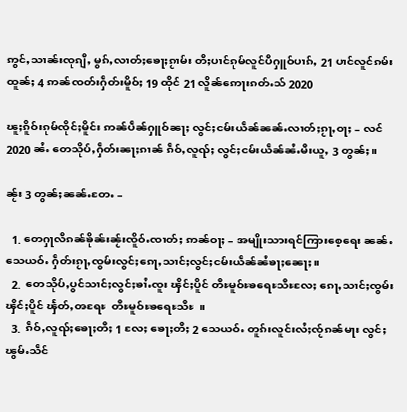ဢွင်ႇသၢၼ်းၸုၵျီႇ မွၵ်ႇလၢတ်ႈၶေႃႈၵႂၢမ်း တီႈပၢင်ၵုမ်လူင်ပီႁူဝ်ပၢၵ်ႇ 21 ပၢင်လူင်ၵမ်းထူၼ်ႈ 4 ဢၼ်ၸတ်းႁဵတ်းမိူဝ်ႈ 19 ထိုင် 21 လိူၼ်ဢေႃးၵတ်ႉသ် 2020

ၽူႈၵိူဝ်းၵုမ်ၸိုင်ႈမိူင်း ဢၼ်ပဵၼ်ႁူဝ်ၼႃႈ လွင်ႈငမ်းယဵၼ်ၼၼ်ႉလၢတ်ႈၵႂႃႇဝႃႈ – လင် 2020 ၼႆႉ တေသိုပ်ႇႁဵတ်းၼႃႈၵၢၼ် ၵဵဝ်ႇလူၺ်ႈ လွင်ႈငမ်းယဵၼ်ၼႆႉမီးယူႇ 3 တွၼ်ႈ။

ၼႂ်း 3 တွၼ်ႈၼၼ်ႉတႄႉ –

  1. တေႁႃလီၵၼ်ၶိုၼ်းၼႂ်းၸိူဝ်ႉၸၢတ်ႈ ဢၼ်ဝႃႈ – အမျိုးသားရင်ကြားစေ့ရေး ၼၼ်ႉသေယဝ်ႉ ႁဵတ်းၵႂႃႇၸွမ်းလွင်ႈၵေႃႇသၢင်ႈလွင်ႈငမ်းယဵၼ်ၼႆၶႃႈၼေႃႈ။
  2.  တေသိုပ်ႇပွင်သၢင်ႈလွင်ႈၶၢႆႉၸူး ၾိင်ႈပိူင် တီႊမူဝ်ႊၶရေႊသီႊလႄႈ ၵေႃႇသၢင်ႈၸွမ်းၾိင်ႈပိူင် ၾႅတ်ႇၻရႄႊ  တီႊမူဝ်ႊၶရေႊသီႊ  ။
  3.  ၵဵဝ်ႇလူၺ်ႈၶေႃႈတီႈ 1 လႄႈ ၶေႃႈတီႈ 2 သေယဝ်ႉ တူၵ်းလူင်းလႆႈၸႂ်ၵၼ်မႃး လွင်ႈၽွမ်ႉသဵင်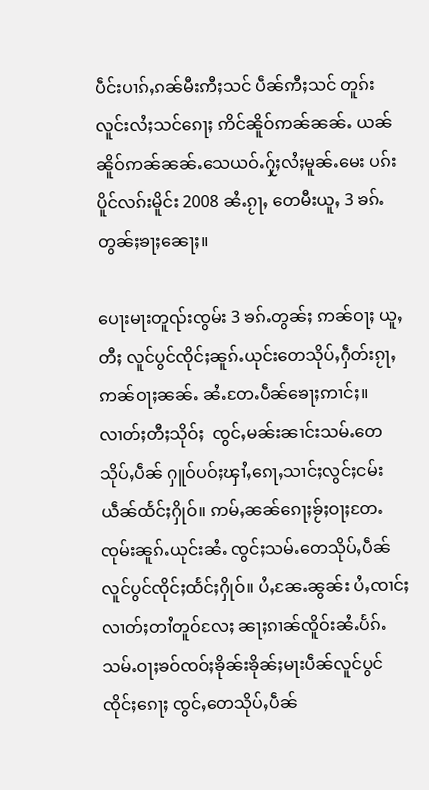ပဵင်းပၢၵ်ႇၵၼ်မီးဢီႈသင် ပဵၼ်ဢီႈသင် တူၵ်းလူင်းလႆႈသင်ၵေႃႈ ဢိင်ၼိူဝ်ဢၼ်ၼၼ်ႉ ယၼ်ၼိူဝ်ဢၼ်ၼၼ်ႉသေယဝ်ႉႁႂ်ႈလႆႈမူၼ်ႉမေး ပၵ်းပိူင်လၵ်းမိူင်း 2008 ၼႆႉၵႂႃႇ တေမီးယူႇ 3 ၶၵ်ႉတွၼ်ႈၶႃႈၼေႃႈ။

ပေႃးမႃးတူၺ်းၸွမ်း 3 ၶၵ်ႉတွၼ်ႈ ဢၼ်ဝႃႈ ယူႇတီႈ လူင်ပွင်ၸိုင်ႈၼူၵ်ႉယုင်းတေသိုပ်ႇႁဵတ်းၵႂႃႇ ဢၼ်ဝႃႈၼၼ်ႉ ၼႆႉတႄႉပဵၼ်ၶေႃႈဢၢင်ႈ။ လၢတ်ႈတီႈသိုဝ်ႈ  ၸွင်ႇမၼ်းၼၢင်းသမ်ႉတေသိုပ်ႇပဵၼ် ႁူဝ်ပဝ်ႈၾၢႆႇၵေႃႇသၢင်ႈလွင်ႈငမ်းယဵၼ်ထႅင်ႈႁိုဝ်။ ဢမ်ႇၼၼ်ၵေႃႈၶႂ်ႈဝႃႈတႄႉ ၸုမ်းၼူၵ်ႉယုင်းၼႆႉ ၸွင်ႈသမ်ႉတေသိုပ်ႇပဵၼ်လူင်ပွင်ၸိုင်ႈထႅင်ႈႁိုဝ်။ ပႆႇၼႄႉၼွၼ်း ပႆႇၸၢင်ႈလၢတ်ႈတၢႆတူဝ်လႄႈ ၼႃႈၵၢၼ်ၸိူဝ်းၼႆႉပႅၵ်ႉသမ်ႉဝႃႈၶဝ်ၸဝ်ႈၶိုၼ်းၶိုၼ်ႈမႃးပဵၼ်လူင်ပွင်ၸိုင်ႈၵေႃႈ ၸွင်ႇတေသိုပ်ႇပဵၼ်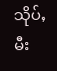သိုပ်ႇမီး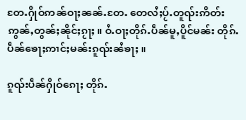တႄႉႁိုဝ်ဢၼ်ဝႃႈၼၼ်ႉတႄႉ တေလႆႈပႂ်ႉတူၺ်းဢိတ်းဢွၼ်ႇတွၼ်ႈၼိုင်ႈၵႂႃႈ။ ဝႆႉဝႃႈတိုၵ်ႉပဵၼ်မူႇပိူင်မၼ်း တိုၵ်ႉပဵၼ်ၶေႃႈဢၢင်ႈမၼ်းၵူၺ်းၼႆၶႃႈ ။

ၵူၺ်းပဵၼ်ႁိုဝ်ၵေႃႈ တိုၵ်ႉ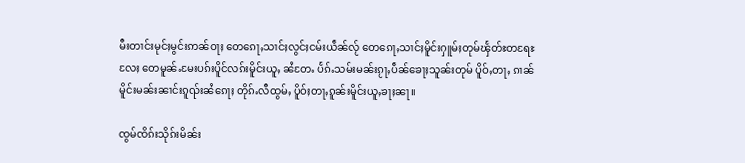မီးတၢင်းမုင်ႈမွင်းဢၼ်ဝႃႈ တေၵေႃႇသၢင်ႈလွင်ႈငမ်းယဵၼ်လႂ် တေၵေႃႇသၢင်ႈမိူင်းႁူမ်ႈတုမ်ၾႅတ်ႊတရႄႊ လႄႈ တေမူၼ်ႉမႄးပၵ်းပိူင်လၵ်းမိူင်းယူႇ ၼႆတႄႉ ပႅၵ်ႉသမ်းမၼ်းၵႂႃႇပဵၼ်ၶေႃႈသူၼ်းတုမ် ပိူဝ်ႇတႃႇ ၵၢၼ်မိူင်းမၼ်းၼၢင်းၵူၺ်းၼႆၵေႃႈ တိုၵ်ႉလီထွမ်ႇ ပိူဝ်ႈတႃႇၵူၼ်းမိူင်းယူႇၶႃႈၼႃ။

ၸွမ်ၸိၵ်းသိုၵ်းမိၼ်း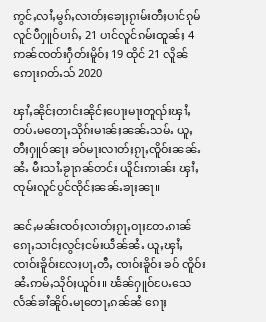ဢွင်ႇလၢႆႇမွၵ်ႇလၢတ်ႈၶေႃႈၵႂၢမ်းတီႈပၢင်ၵုမ်လူင်ပီႁူဝ်ပၢၵ်ႇ 21 ပၢင်လူင်ၵမ်းထူၼ်ႈ 4 ဢၼ်ၸတ်းႁဵတ်းမိူဝ်ႈ 19 ထိုင် 21 လိူၼ်ဢေႃးၵတ်ႉသ် 2020

ၾၢႆႇၼိုင်ႈတၢင်းၼိုင်ႈပေႃးမႃးတူၺ်းၾၢႆႇ တပ်ႉမတေႃႇသိုၵ်းမၢၼ်ႈၼၼ်ႉသမ်ႉ ယူႇတီႈႁူဝ်ၼႃႈ ၶဝ်မႃးလၢတ်ႈၵႂႃႇၸိူဝ်းၼၼ်ႉၼႆႉ မီးသၢႆႉၶႂႃၵၼ်တင်း ယိူင်းဢၢၼ်း ၾၢႆႇၸုမ်းလူင်ပွင်ၸိုင်ႈၼၼ်ႉၶႃႈၼႃ။

ၼင်ႇမၼ်းၸဝ်ႈလၢတ်ႈၵႂႃႇဝႃႈတႄႉၵၢၼ်ၵေႃႇသၢင်ႈလွင်ႈငမ်းယဵၼ်ၼႆႉ ယူႇၾၢႆႇၸၢဝ်းၶိူဝ်းလႄႈပႃႇတီႇ ၸၢဝ်းၶိူဝ်း ၶဝ် ၸိူဝ်းၼႆႉဢမ်ႇသိုဝ်ႈယူဝ်း။ ၽႅၼ်ႁူဝ်ပႄႉသေ လႅၼ်ၶၢႆၼိူဝ်ႉမႃတေႃႇၵၼ်ၼႆ ၵေႃႈ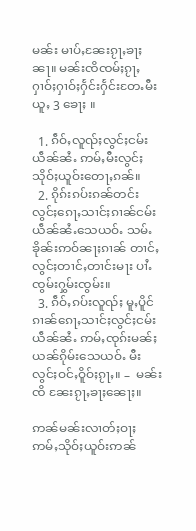မၼ်း မၢပ်ႇၼႄးၵႂႃႇၶႃႈၼႃ။ မၼ်းၸိၸမ်ႈၵႂႃႇႁၢဝ်ႈႁၢဝ်ႈႁႅင်းႁႅင်းတႄႉမီးယူႇ 3 ၶေႃႈ ။

  1. ၵဵဝ်ႇလူၺ်ႈလွင်ႈငမ်းယဵၼ်ၼႆႉ ဢမ်ႇမီးလွင်ႈသိုဝ်ႈယူဝ်းတေႃႇၵၼ်။
  2. ၵိုၵ်းၵပ်းၵၼ်တင်းလွင်ႈၵေႃႇသၢင်ႈၵၢၼ်ငမ်းယဵၼ်ၼႆႉသေယဝ်ႉ သမ်ႉၶိုၼ်းဢဝ်ၼႃႈၵၢၼ် တၢင်ႇလွင်ႈတၢင်ႇတၢင်းမႃး ပၢႆႉၸွမ်းႁွမ်းၸွမ်း။
  3. ၵဵဝ်ႇၵပ်းလူၺ်ႈ မူႇပိူင် ၵၢၼ်ၵေႃႇသၢင်ႈလွင်ႈငမ်းယဵၼ်ၼႆႉ ဢမ်ႇၸုၵ်းမၼ်ႈယၼ်ၵိုမ်းသေယဝ်ႉ မီးလွင်ႈဝင်ႇဝိူဝ်ႈၵႂႃႇ။ –  မၼ်းၸိ ၼႄးၵႂႃႇၶႃႈၼေႃႈ။

ဢၼ်မၼ်းလၢတ်ႈဝႃႈ  ဢမ်ႇသိုဝ်ႈယူဝ်းဢၼ်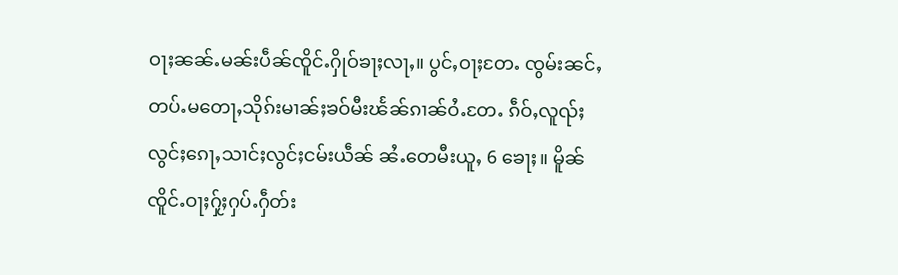ဝႃႈၼၼ်ႉမၼ်းပဵၼ်ၸိူင်ႉႁိုဝ်ၶႃႈလႃႇ။ ပွင်ႇဝႃႈတႄႉ ၸွမ်းၼင်ႇတပ်ႉမတေႃႇသိုၵ်းမၢၼ်ႈၶဝ်မီးၽႅၼ်ၵၢၼ်ဝႆႉတႄႉ ၵဵဝ်ႇလူၺ်ႈလွင်ႈၵေႃႇသၢင်ႈလွင်ႈငမ်းယဵၼ် ၼႆႉတေမီးယူႇ 6 ၶေႃႈ။ မိူၼ်ၸိူင်ႉဝႃႈႁႂ်ႈႁပ်ႉႁဵတ်း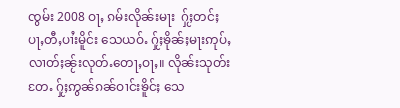ၸွမ်း 2008 ဝႃႇ ၵမ်းလိုၼ်းမႃး  ႁႂ်ႈတင်ႈပႃႇတီႇပၢႆးမိူင်း သေယဝ်ႉ ႁႂ်ႈၶိုၼ်ႈမႃးဢုပ်ႇလၢတ်ႈၼႂ်းလုတ်ႉတေႃႇဝႃႇ။ လိုၼ်းသုတ်းတႄႉ ႁႂ်ႈဢွၼ်ၵၼ်ဝၢင်းၶိူင်ႈ သေ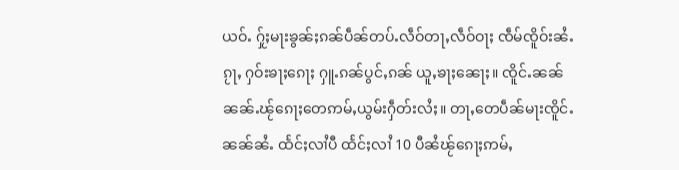ယဝ်ႉ ႁႂ်ႈမႃးၶွၼ်ႈၵၼ်ပဵၼ်တပ်ႉလဵဝ်တႃႇလဵဝ်ဝႃႈ ၸဵမ်ၸိူဝ်းၼႆႉၵႂႃႇ ႁဝ်းၶႃႈၵေႃႈ ႁူႉၵၼ်ပွင်ႇၵၼ် ယူႇၶႃႈၼေႃႈ။ ၸိူင်ႉၼၼ်ၼၼ်ႉၽႂ်ၵေႃႈတေဢမ်ႇယွမ်းႁဵတ်းလႆႈ။ တႃႇတေပဵၼ်မႃးၸိူင်ႉၼၼ်ၼႆႉ ထႅင်ႈလၢႆပီ ထႅင်ႈလၢႆ 10 ပီၼႆၽႂ်ၵေႃႈဢမ်ႇ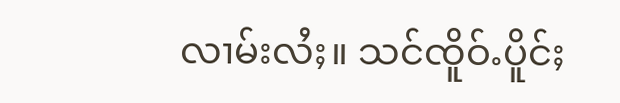လၢမ်းလႆႈ။ သင်ၸိူဝ်ႉပိူင်ႈ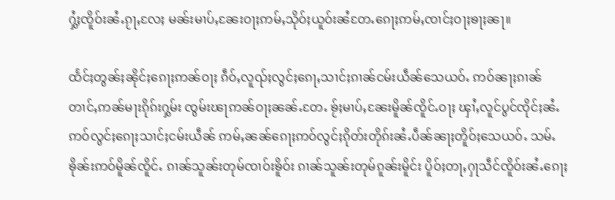ႁွႆႈၸိူဝ်းၼႆႉၵႂႃႇလႄႈ မၼ်းမၢပ်ႇၼႄးဝႃႈဢမ်ႇသိုဝ်ႈယူဝ်းၼႆတႄႉၵေႃႈဢမ်ႇၸၢင်ႈဝႃႈၶႃႈၼႃ။

ထႅင်ႈတွၼ်ႈၼိုင်ႈၵေႃႈဢၼ်ဝႃႈ ၵဵဝ်ႇလူၺ်ႈလွင်ႈၵေႃႇသၢင်ႈၵၢၼ်ငမ်းယဵၼ်သေယဝ်ႉ ဢဝ်ၼႃႈၵၢၼ် တၢင်ႇဢၼ်မႃးၵိုၵ်းႁွမ်း ၸွမ်းၽႃဢၼ်ဝႃႈၼၼ်ႉတႄႉ ၶႂ်ႈမၢပ်ႇၼႄးမိူၼ်ၸိူင်ႉဝႃႈ ၾၢႆႇလူင်ပွင်ၸိုင်ႈၼႆႉ ဢဝ်လွင်ႈၵေႃႈသၢင်ႈငမ်းယဵၼ် ဢမ်ႇၼၼ်ၵေႃႈဢဝ်လွင်ႈၵိုတ်းတိုၵ်းၼႆႉပဵၼ်ၼႃႈတိူဝ်ႈသေယဝ်ႉ သမ်ႉၶိုၼ်းဢဝ်မိူၼ်ၸိူင်ႉ ၵၢၼ်သူၼ်းတုမ်ၸၢဝ်းၶိူဝ်း ၵၢၼ်သူၼ်းတုမ်ၵူၼ်းမိူင်း ပိူဝ်ႈတႃႇႁႃသဵင်ၸိူဝ်းၼႆႉၵေႃႈ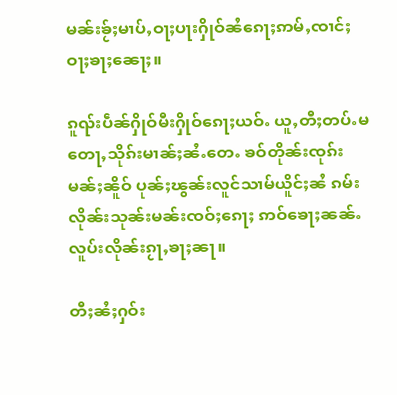မၼ်းၶႂ်ႈမၢပ်ႇဝႃႈပႃးႁိုဝ်ၼႆၵေႃႈဢမ်ႇၸၢင်ႈဝႃႈၶႃႈၼေႃႈ။

ၵူၺ်းပဵၼ်ႁိုဝ်မီးႁိုဝ်ၵေႃႈယဝ်ႉ ယူႇတီႈတပ်ႉမတေႃႇသိုၵ်းမၢၼ်ႈၼႆႉတေႉ ၶဝ်တိုၼ်းၸုၵ်းမၼ်ႈၼိူဝ် ပုၼ်ႈၽွၼ်းလူင်သၢမ်ယိူင်ႈၼႆ ၵမ်းလိုၼ်းသုၼ်းမၼ်းၸဝ်ႈၵေႃႈ ဢဝ်ၶေႃႈၼၼ်ႉလူပ်းလိုၼ်းၵႂႃႇၶႃႈၼႃ။

တီႈၼႆႈႁဝ်း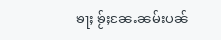ၶႃႈ ၶႂ်ႈၼႄႉၼမ်းပၼ်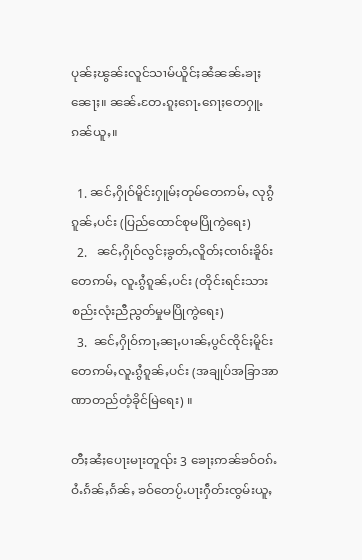ပုၼ်ႈၽွၼ်းလူင်သၢမ်ယိူင်ႈၼႆၼၼ်ႉၶႃႈၼေႃႈ။ ၼၼ်ႉတႄႉၵူႈၵေႃႉၵေႃႈတေႁူႉၵၼ်ယူႇ။

  1. ၼင်ႇႁိုဝ်မိူင်းႁူမ်ႈတုမ်တေဢမ်ႇ လုၵွႆ ၵူၼ်ႇပင်း (ပြည်ထောင်စုမပြိုကွဲရေး)
  2.   ၼင်ႇႁိုဝ်လွင်ႈၶွတ်ႇလိူတ်ႈၸၢဝ်းၶိူဝ်းတေဢမ်ႇ လူႉၵွႆၵူၼ်ႇပင်း (တိုင်းရင်းသားစည်းလုံးညီညွတ်မှုမပြိုကွဲရေး)
  3.  ၼင်ႇႁိုဝ်ဢႃႇၼႃႇပၢၼ်ႇပွင်ၸိုင်ႈမိူင်းတေဢမ်ႇလူႉၵွႆၵူၼ်ႇပင်း (အချုပ်အခြာအာဏာတည်တံ့ခိုင်မြဲရေး) ။

တီႈၼႆႈပေႃးမႃးတူၺ်း 3 ၶေႃႈဢၼ်ၶဝ်ဝၵ်ႉဝႆႉၵႅၼ်ႇၵႅၼ်ႇ ၶဝ်တေပႂ်ႉပႃးႁဵတ်းၸွမ်းယူႇ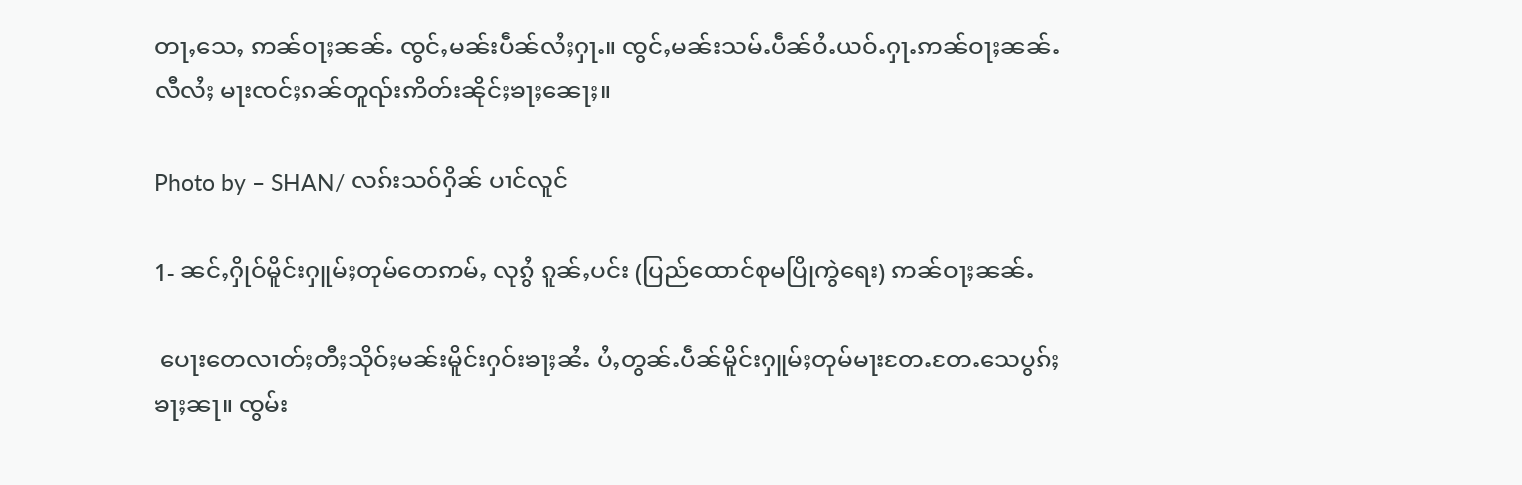တႃႇသေႇ ဢၼ်ဝႃႈၼၼ်ႉ ၸွင်ႇမၼ်းပဵၼ်လႆႈႁႃႉ။ ၸွင်ႇမၼ်းသမ်ႉပဵၼ်ဝႆႉယဝ်ႉႁႃႉဢၼ်ဝႃႈၼၼ်ႉလီလႆႈ မႃးၸင်ႈၵၼ်တူၺ်းဢိတ်းၼိုင်ႈၶႃႈၼေႃႈ။

Photo by – SHAN/ လၵ်းသဝ်ႁိၼ် ပၢင်လူင်

1- ၼင်ႇႁိုဝ်မိူင်းႁူမ်ႈတုမ်တေဢမ်ႇ လုၵွႆ ၵူၼ်ႇပင်း (ပြည်ထောင်စုမပြိုကွဲရေး) ဢၼ်ဝႃႈၼၼ်ႉ

 ပေႃးတေလၢတ်ႈတီႈသိုဝ်ႈမၼ်းမိူင်းႁဝ်းၶႃႈၼႆႉ ပႆႇတွၼ်ႉပဵၼ်မိူင်းႁူမ်ႈတုမ်မႃးတႄႉတႄႉသေပွၵ်ႈၶႃႈၼႃ။ ၸွမ်း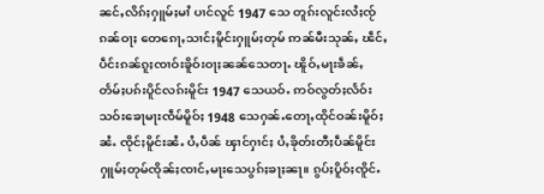ၼင်ႇလိၵ်ႈႁူမ်ႈမၢႆ ပၢင်လူင် 1947 သေ တူၵ်းလူင်းလႆႈၸႂ်ၵၼ်ဝႃႈ တေၵေႃႇသၢင်ႈမိူင်းႁူမ်ႈတုမ် ဢၼ်မီးသုၼ်ႇ ၽဵင်ႇပဵင်းၵၼ်ၵူႈၸၢဝ်းၶိူဝ်းဝႃႈၼၼ်သေတႃႉ ၽိူဝ်ႇမႃးၶဵၼ်ႇတႅမ်ႈပၵ်းပိူင်လၵ်းမိူင်း 1947 သေယဝ်ႉ ဢဝ်လွတ်ႈလႅဝ်းသဝ်းၶေႃမႃးၸဵမ်မိူဝ်ႈ 1948 သေႁၼ်ႉတေႃႇထိုင်ဝၼ်းမိူဝ်ႈၼႆႉ ၸိုင်ႈမိူင်းၼႆႉ ပႆႇပဵၼ် ၾၢင်ႁၢင်ႈ ပႆႇၶိုတ်းတီႈပဵၼ်မိူင်းႁူမ်ႈတုမ်ၸိုၼ်ႈၸၢင်ႇမႃးသေပွၵ်ႈၶႃႈၼႃ။ ၵွပ်ႈပိူဝ်ႈၸိူင်ႉ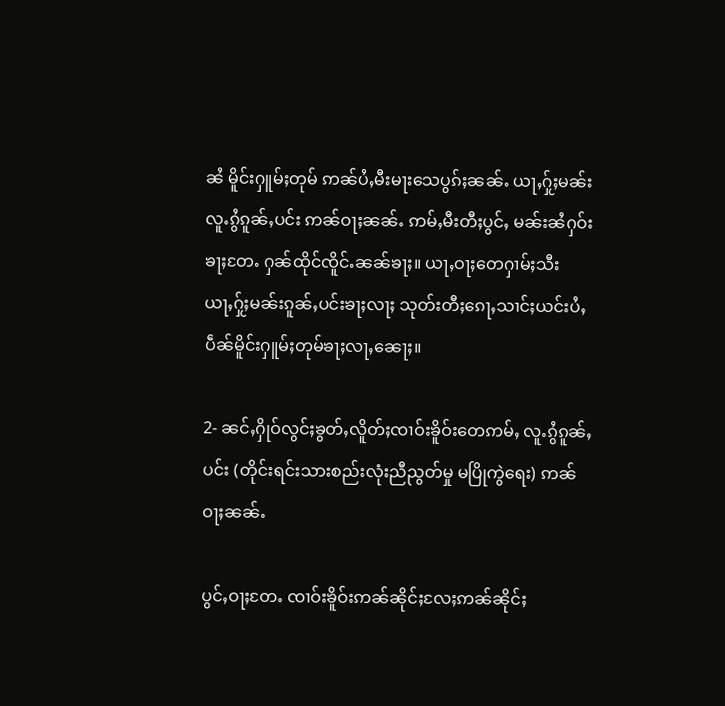ၼႆ မိူင်းႁူမ်ႈတုမ် ဢၼ်ပႆႇမီးမႃးသေပွၵ်ႈၼၼ်ႉ ယႃႇႁႂ်ႈမၼ်းလူႉၵွႆၵူၼ်ႇပင်း ဢၼ်ဝႃႈၼၼ်ႉ ဢမ်ႇမီးတီႈပွင်ႇ မၼ်းၼႆႁဝ်းၶႃႈတႄႉ ႁၼ်ထိုင်ၸိူင်ႉၼၼ်ၶႃႈ။ ယႃႇဝႃႈတေႁၢမ်ႈသီး ယႃႇႁႂ်ႈမၼ်းၵူၼ်ႇပင်းၶႃႈလႃႈ သုတ်းတီႈၵေႃႇသၢင်ႈယင်းပႆႇပဵၼ်မိူင်းႁူမ်ႈတုမ်ၶႃႈလႃႇၼေႃႈ။

2- ၼင်ႇႁိုဝ်လွင်ႈၶွတ်ႇလိူတ်ႈၸၢဝ်းၶိူဝ်းတေဢမ်ႇ လူႉၵွႆၵူၼ်ႇပင်း (တိုင်းရင်းသားစည်းလုံးညီညွတ်မှု မပြိုကွဲရေး) ဢၼ်ဝႃႈၼၼ်ႉ

ပွင်ႇဝႃႈတႄႉ ၸၢဝ်းၶိူဝ်းဢၼ်ၼိုင်ႈလႄႈဢၼ်ၼိုင်ႈ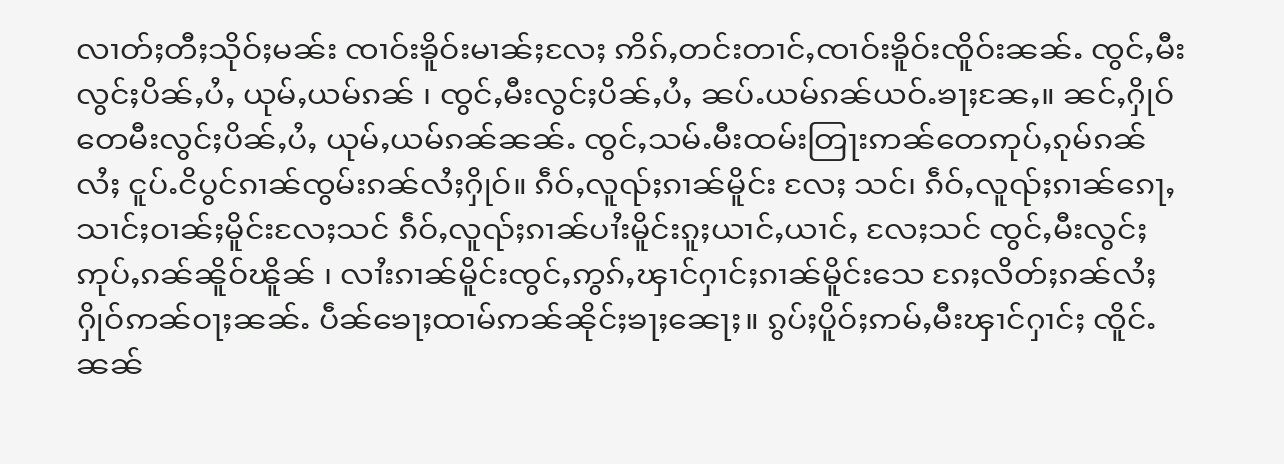လၢတ်ႈတီႈသိုဝ်ႈမၼ်း ၸၢဝ်းၶိူဝ်းမၢၼ်ႈလႄႈ ဢိၵ်ႇတင်းတၢင်ႇၸၢဝ်းၶိူဝ်းၸိူဝ်းၼၼ်ႉ ၸွင်ႇမီးလွင်ႈပိၼ်ႇပႆႇ ယုမ်ႇယမ်ၵၼ် ၊ ၸွင်ႇမီးလွင်ႈပိၼ်ႇပႆႇ ၼပ်ႉယမ်ၵၼ်ယဝ်ႉၶႃႈၼႄႇ။ ၼင်ႇႁိုဝ်တေမီးလွင်ႈပိၼ်ႇပႆႇ ယုမ်ႇယမ်ၵၼ်ၼၼ်ႉ ၸွင်ႇသမ်ႉမီးထမ်းတြႃးဢၼ်တေဢုပ်ႇၵုမ်ၵၼ်လႆႈ ငူပ်ႉငိပွင်ၵၢၼ်ၸွမ်းၵၼ်လႆႈႁိုဝ်။ ၵဵဝ်ႇလူၺ်ႈၵၢၼ်မိူင်း လႄႈ သင်၊ ၵဵဝ်ႇလူၺ်ႈၵၢၼ်ၵေႃႇသၢင်ႈဝၢၼ်ႈမိူင်းလႄႈသင် ၵဵဝ်ႇလူၺ်ႈၵၢၼ်ပၢႆးမိူင်းၵူႈယၢင်ႇယၢင်ႇ လႄႈသင် ၸွင်ႇမီးလွင်ႈဢုပ်ႇၵၼ်ၼိူဝ်ၽိူၼ် ၊ လၢႆးၵၢၼ်မိူင်းၸွင်ႇဢွၵ်ႇၾၢင်ႁၢင်ႈၵၢၼ်မိူင်းသေ ၵႄႈလိတ်ႈၵၼ်လႆႈႁိုဝ်ဢၼ်ဝႃႈၼၼ်ႉ ပဵၼ်ၶေႃႈထၢမ်ဢၼ်ၼိုင်ႈၶႃႈၼေႃႈ။ ၵွပ်ႈပိူဝ်ႈဢမ်ႇမီးၾၢင်ႁၢင်ႈ ၸိူင်ႉၼၼ်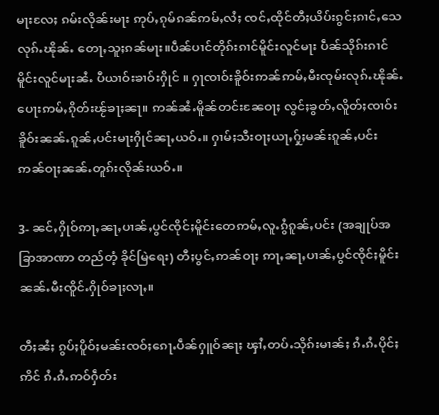မႃးလႄႈ ၵမ်းလိုၼ်းမႃး ဢုပ်ႇၵုမ်ၵၼ်ဢမ်ႇလႆႈ ၸင်ႇထိုင်တီႈယိပ်းၵွင်ႈၵၢင်ႇသေလုၵ်ႉၽိုၼ်ႉ တေႃႇသူႈၵၼ်မႃး။ပဵၼ်ပၢင်တိုၵ်းၵၢင်မိူင်းလူင်မႃး ပဵၼ်သိုၵ်းၵၢင်မိူင်းလူင်မႃးၼႆႉ ပီယၢဝ်းၶၢဝ်းႁိုင် ။ ႁႃၸၢဝ်းၶိူဝ်းဢၼ်ဢမ်ႇမီးၸုမ်းလုၵ်ႉၽိုၼ်ႉ ပေႃးဢမ်ႇၵိုတ်းၽႂ်ၶႃႈၼႃ။ ဢၼ်ၼႆႉမိူၼ်တင်းၼႄဝႃႈ လွင်ႈၶွတ်ႇလိူတ်ႈၸၢဝ်းၶိူဝ်းၼၼ်ႉၵူၼ်ႇပင်းမႃးႁိုင်ၼႃႇယဝ်ႉ။ ႁၢမ်ႈသီးဝႃႈယႃႇႁႂ်ႈမၼ်းၵူၼ်ႇပင်း ဢၼ်ဝႃႈၼၼ်ႉတူၵ်းလိုၼ်းယဝ်ႉ။

3- ၼင်ႇႁိုဝ်ဢႃႇၼႃႇပၢၼ်ႇပွင်ၸိုင်ႈမိူင်းတေဢမ်ႇလူႉၵွႆၵူၼ်ႇပင်း (အချုပ်အခြာအာဏာ တည်တံ့ ခိုင်မြဲရေး) တီႈပွင်ႇဢၼ်ဝႃႈ ဢႃႇၼႃႇပၢၼ်ႇပွင်ၸိုင်ႈမိူင်းၼၼ်ႉမီးၸိူင်ႉႁိုဝ်ၶႃႈလႃႇ။

တီႈၼႆႈ ၵွပ်ႈပိူဝ်ႈမၼ်းၸဝ်ႈၵေႃႉပဵၼ်ႁူဝ်ၼႃႈ ၾၢႆႇတပ်ႉသိုၵ်းမၢၼ်ႈ ၵႆႉၵႆႉပိုင်ႈဢိင် ၵႆႉၵႆႉဢဝ်ႁဵတ်း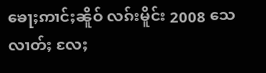ၶေႃႈဢၢင်ႈၼိူဝ် လၵ်းမိူင်း 2008 သေလၢတ်ႈ လႄႈ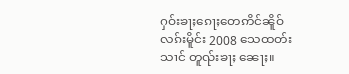ႁဝ်းၶႃႈၵေႃႈတေဢိင်ၼိူဝ်လၵ်းမိူင်း 2008 သေထတ်းသၢင် တူၺ်းၶႃႈ ၼေႃႈ။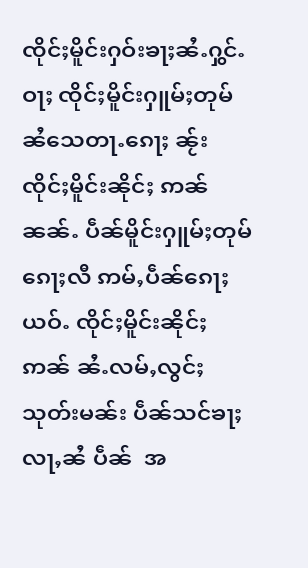ၸိုင်ႈမိူင်းႁဝ်းၶႃႈၼႆႉႁွင်ႉဝႃႈ ၸိုင်ႈမိူင်းႁူမ်ႈတုမ်ၼႆသေတႃႉၵေႃႈ ၼႂ်းၸိုင်ႈမိူင်းၼိုင်ႈ ဢၼ်ၼၼ်ႉ ပဵၼ်မိူင်းႁူမ်ႈတုမ်ၵေႃႈလီ ဢမ်ႇပဵၼ်ၵေႃႈယဝ်ႉ ၸိုင်ႈမိူင်းၼိုင်ႈဢၼ် ၼႆႉလမ်ႇလွင်ႈသုတ်းမၼ်း ပဵၼ်သင်ၶႃႈလႃႇၼႆ ပဵၼ်  အ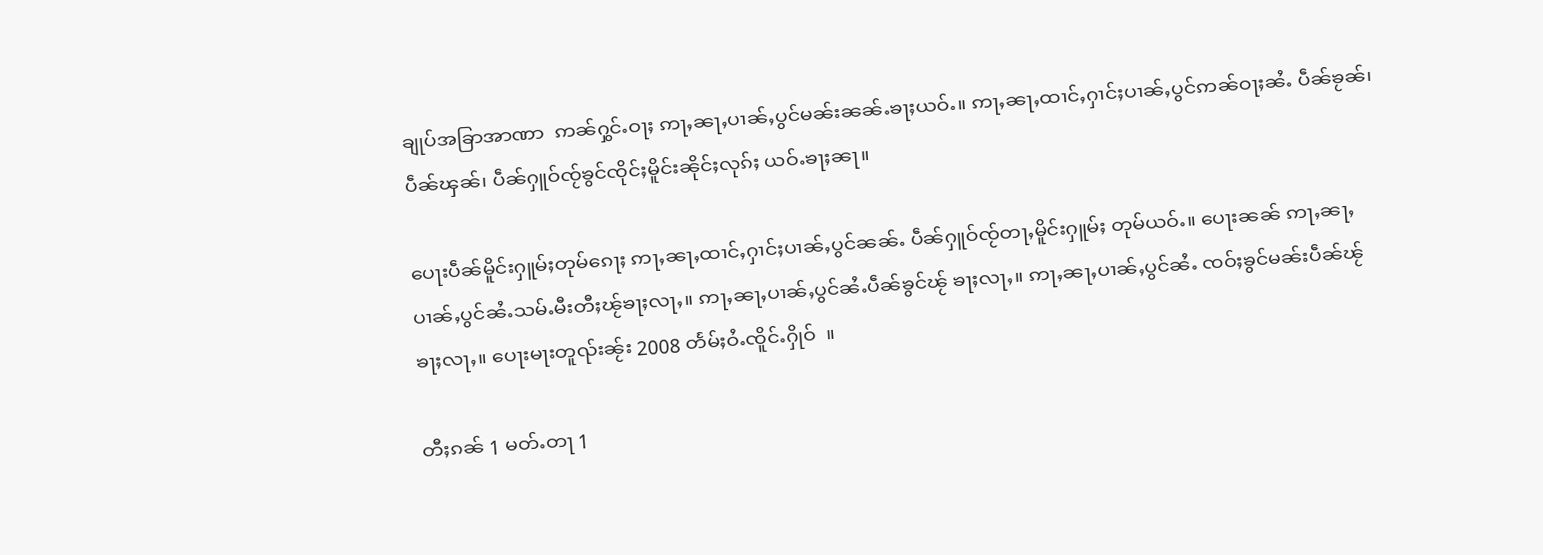ချုပ်အခြာအာဏာ  ဢၼ်ႁွင်ႉဝႃႈ ဢႃႇၼႃႇပၢၼ်ႇပွင်မၼ်းၼၼ်ႉၶႃႈယဝ်ႉ။ ဢႃႇၼႃႇထၢင်ႇႁၢင်ႈပၢၼ်ႇပွင်ဢၼ်ဝႃႈၼႆႉ ပဵၼ်ၶႂၼ်၊ ပဵၼ်ၾၼ်၊ ပဵၼ်ႁူဝ်ၸႂ်ၶွင်ၸိုင်ႈမိူင်းၼိုင်ႈလုၵ်ႈ ယဝ်ႉၶႃႈၼႃ။

ပေႃးပဵၼ်မိူင်းႁူမ်ႈတုမ်ၵေႃႈ ဢႃႇၼႃႇထၢင်ႇႁၢင်ႈပၢၼ်ႇပွင်ၼၼ်ႉ ပဵၼ်ႁူဝ်ၸႂ်တႃႇမိူင်းႁူမ်ႈ တုမ်ယဝ်ႉ။ ပေႃးၼၼ် ဢႃႇၼႃႇပၢၼ်ႇပွင်ၼႆႉသမ်ႉမီးတီႈၽႂ်ၶႃႈလႃႇ။ ဢႃႇၼႃႇပၢၼ်ႇပွင်ၼႆႉပဵၼ်ၶွင်ၽႂ် ၶႃႈလႃႇ။ ဢႃႇၼႃႇပၢၼ်ႇပွင်ၼႆႉ ၸဝ်ႈၶွင်မၼ်းပဵၼ်ၽႂ်ၶႃႈလႃႇ။ ပေႃးမႃးတူၺ်းၼႂ်း 2008 တႅမ်ႈဝႆႉၸိူင်ႉႁိုဝ်  ။

တီႈၵၼ် 1 မတ်ႉတႃ 1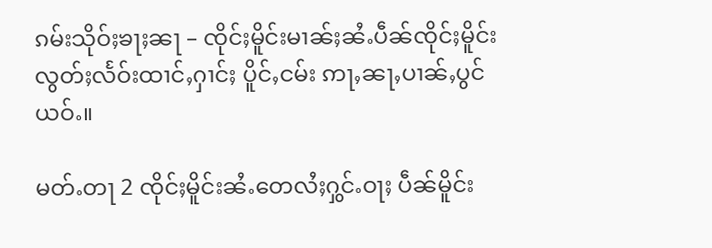ၵမ်းသိုဝ်ႈၶႃႈၼႃ – ၸိုင်ႈမိူင်းမၢၼ်ႈၼႆႉပဵၼ်ၸိုင်ႈမိူင်း လွတ်ႈလႅဝ်းထၢင်ႇႁၢင်ႈ ပိူင်ႇငမ်း ဢႃႇၼႃႇပၢၼ်ႇပွင်ယဝ်ႉ။

မတ်ႉတႃ 2 ၸိုင်ႈမိူင်းၼႆႉတေလႆႈႁွင်ႉဝႃႈ ပဵၼ်မိူင်း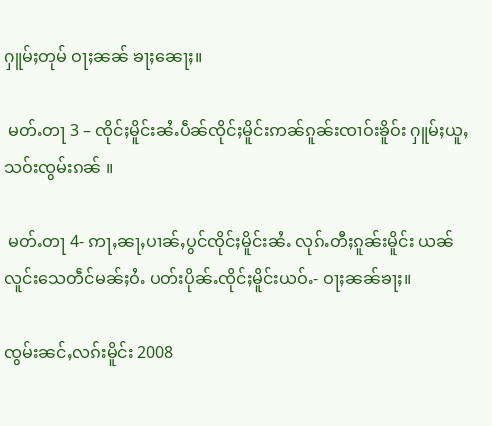ႁူမ်ႈတုမ် ဝႃႈၼၼ် ၶႃႈၼေႃႈ။

 မတ်ႉတႃ 3 – ၸိုင်ႈမိူင်းၼႆႉပဵၼ်ၸိုင်ႈမိူင်းဢၼ်ၵူၼ်းၸၢဝ်းၶိူဝ်း ႁူမ်ႈယူႇသဝ်းၸွမ်းၵၼ် ။

 မတ်ႉတႃ 4- ဢႃႇၼႃႇပၢၼ်ႇပွင်ၸိုင်ႈမိူင်းၼႆႉ လုၵ်ႉတီႈၵူၼ်းမိူင်း ယၼ်လူင်းသေတဵင်မၼ်ႈဝႆႉ ပတ်းပိုၼ်ႉၸိုင်ႈမိူင်းယဝ်ႉ- ဝႃႈၼၼ်ၶႃႈ။

ၸွမ်းၼင်ႇလၵ်းမိူင်း 2008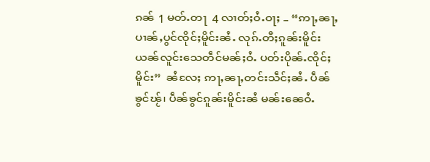ၵၼ် 1 မတ်ႉတႃ  4 လၢတ်ႈဝႆႉဝႃႈ – “ဢႃႇၼႃႇပၢၼ်ႇပွင်ၸိုင်ႈမိူင်းၼႆႉ လုၵ်ႉတီႈၵူၼ်းမိူင်းယၼ်လူင်းသေတဵင်မၼ်ႈဝႆႉ ပတ်းပိုၼ်ႉၸိုင်ႈမိူင်း”  ၼႆလႄႈ ဢႃႇၼႃႇတင်းသဵင်ႈၼႆႉ ပဵၼ်ၶွင်ၽႂ်၊ ပဵၼ်ၶွင်ၵူၼ်းမိူင်းၼႆ မၼ်းၼေဝႆႉ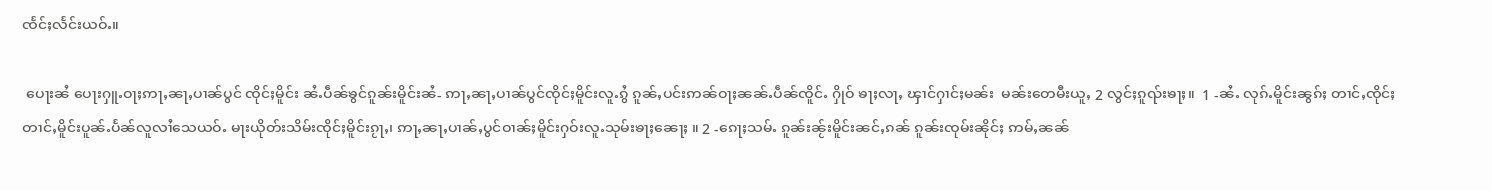ၸႅင်ႈလႅင်းယဝ်ႉ။

 ပေႃးၼႆ ပေႃးႁူႉဝႃႈဢႃႇၼႃႇပၢၼ်ပွင် ၸိုင်ႈမိူင်း ၼႆႉပဵၼ်ၶွင်ၵူၼ်းမိူင်းၼႆ- ဢႃႇၼႃႇပၢၼ်ပွင်ၸိုင်ႈမိူင်းလူႉၵွႆ ၵူၼ်ႇပင်းဢၼ်ဝႃႈၼၼ်ႉပဵၼ်ၸိူင်ႉ ႁိုဝ် ၶႃႈလႃႇ ၾၢင်ႁၢင်ႈမၼ်း  မၼ်းတေမီးယူႇ 2 လွင်ႈၵူၺ်းၶႃႈ။  1 -ၼႆႉ လုၵ်ႉမိူင်းၼွၵ်ႈ တၢင်ႇၸိုင်ႈတၢင်ႇမိူင်းပူၼ်ႉပႅၼ်လူလၢႆသေယဝ်ႉ မႃးယိုတ်းသိမ်းၸိုင်ႈမိူင်းၵႂႃႇ၊ ဢႃႇၼႃႇပၢၼ်ႇပွင်ဝၢၼ်ႈမိူင်းႁဝ်းလူႉသုမ်းၶႃႈၼေႃႈ ။ 2 -ၵေႃႈသမ်ႉ ၵူၼ်းၼႂ်းမိူင်းၼင်ႇၵၼ် ၵူၼ်းၸုမ်းၼိုင်ႈ ဢမ်ႇၼၼ်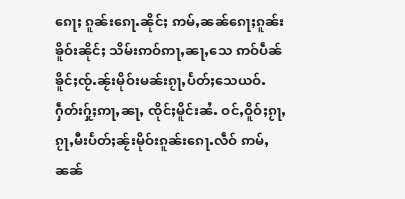ၵေႃႈ ၵူၼ်းၵေႃႉၼိုင်ႈ ဢမ်ႇၼၼ်ၵေႃႈၵူၼ်းၶိူဝ်းၼိုင်ႈ သိမ်းဢဝ်ဢႃႇၼႃႇသေ ဢဝ်ပဵၼ်ၶိူင်ႈၸႂ်ႉၼႂ်းမိုဝ်းမၼ်းၵႂႃႇပႅတ်ႈသေယဝ်ႉ ႁဵတ်းႁႂ်ႈဢႃႇၼႃႇ ၸိုင်ႈမိူင်းၼႆႉ ဝင်ႇဝိူဝ်ႈၵႂႃႇ ၵႂႃႇမီးပႅတ်ႈၼႂ်းမိုဝ်းၵူၼ်းၵေႃႉလဵဝ် ဢမ်ႇၼၼ်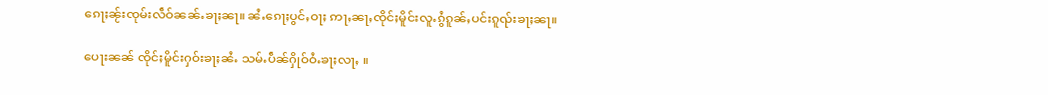ၵေႃႈၼႂ်းၸုမ်းလဵဝ်ၼၼ်ႉၶႃႈၼႃ။ ၼႆႉၵေႃႈပွင်ႇဝႃႈ ဢႃႇၼႃႇၸိုင်ႈမိူင်းလူႉၵွႆၵူၼ်ႇပင်းၵူၺ်းၶႃႈၼႃ။

ပေႃးၼၼ် ၸိုင်ႈမိူင်းႁဝ်းၶႃႈၼႆႉ သမ်ႉပဵၼ်ႁိုဝ်ဝႆႉၶႃႈလႃႇ ။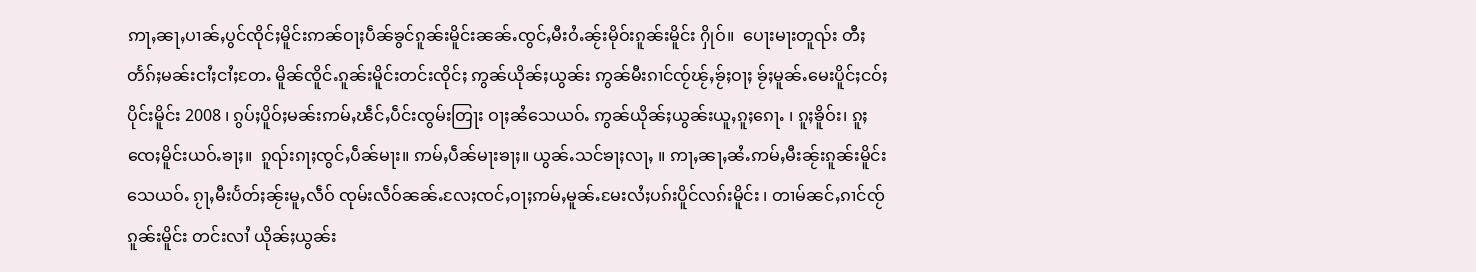ဢႃႇၼႃႇပၢၼ်ႇပွင်ၸိုင်ႈမိူင်းဢၼ်ဝႃႈပဵၼ်ၶွင်ၵူၼ်းမိူင်းၼၼ်ႉၸွင်ႇမီးဝႆႉၼႂ်းမိုဝ်းၵူၼ်းမိူင်း ႁိုဝ်။  ပေႃးမႃးတူၺ်း တီႈတႅၵ်ႈမၼ်းငၢႆႈငၢႆႈတႄႉ မိူၼ်ၸိူင်ႉၵူၼ်းမိူင်းတင်းၸိုင်ႈ ဢွၼ်ယိုၼ်ႈယွၼ်း ဢွၼ်မီးၵၢင်ၸႂ်ၽႂ်ႇၶႂ်ႈဝႃႈ ၶႂ်ႈမူၼ်ႉမေးပိူင်ႈငဝ်ႈပိုင်းမိူင်း 2008 ၊ ၵွပ်ႈပိူဝ်ႈမၼ်းဢမ်ႇၽဵင်ႇပဵင်းၸွမ်းတြႃး ဝႃႈၼႆသေယဝ်ႉ ဢွၼ်ယိုၼ်ႈယွၼ်းယူႇၵူႈၵေႃႉ ၊ ၵူႈၶိူဝ်း၊ ၵူႈၸေႈမိူင်းယဝ်ႉၶႃႈ။  ၵူၺ်းၵႃႈၸွင်ႇပဵၼ်မႃး။ ဢမ်ႇပဵၼ်မႃးၶႃႈ။ ယွၼ်ႉသင်ၶႃႈလႃႇ ။ ဢႃႇၼႃႇၼႆႉဢမ်ႇမီးၼႂ်းၵူၼ်းမိူင်းသေယဝ်ႉ ၵႂႃႇမီးပႅတ်ႈၼႂ်းမူႇလဵဝ် ၸုမ်းလဵဝ်ၼၼ်ႉလႄႈၸင်ႇဝႃႈဢမ်ႇမူၼ်ႉမႄးလႆႈပၵ်းပိူင်လၵ်းမိူင်း ၊ တၢမ်ၼင်ႇၵၢင်ၸႂ်ၵူၼ်းမိူင်း တင်းလၢႆ ယိုၼ်ႈယွၼ်း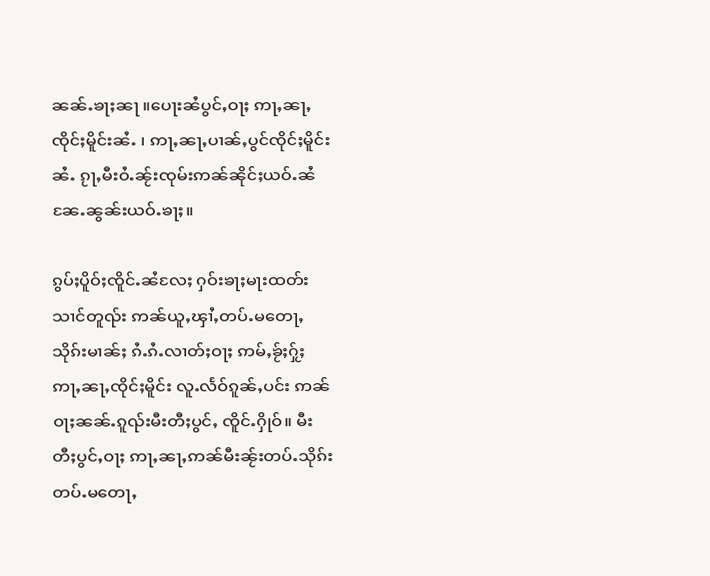ၼၼ်ႉၶႃႈၼႃ ။ပေႃးၼႆပွင်ႇဝႃႈ ဢႃႇၼႃႇၸိုင်ႈမိူင်းၼႆႉ ၊ ဢႃႇၼႃႇပၢၼ်ႇပွင်ၸိုင်ႈမိူင်းၼႆႉ ၵႂႃႇမီးဝႆႉၼႂ်းၸုမ်းဢၼ်ၼိုင်ႈယဝ်ႉၼႆ ၼႄႉၼွၼ်းယဝ်ႉၶႃႈ။

ၵွပ်ႈပိူဝ်ႈၸိူင်ႉၼႆလႄႈ ႁဝ်းၶႃႈမႃးထတ်းသၢင်တူၺ်း ဢၼ်ယူႇၾၢႆႇတပ်ႉမတေႃႇသိုၵ်းမၢၼ်ႈ ၵႆႉၵႆႉလၢတ်ႈဝႃႈ ဢမ်ႇၶႂ်ႈႁႂ်ႈ ဢႃႇၼႃႇၸိုင်ႈမိူင်း လူႉလႅဝ်ၵူၼ်ႇပင်း ဢၼ်ဝႃႈၼၼ်ႉၵူၺ်းမီးတီႈပွင်ႇ ၸိူင်ႉႁိုဝ်။ မီးတီႈပွင်ႇဝႃႈ ဢႃႇၼႃႇဢၼ်မီးၼႂ်းတပ်ႉသိုၵ်းတပ်ႉမတေႃႇ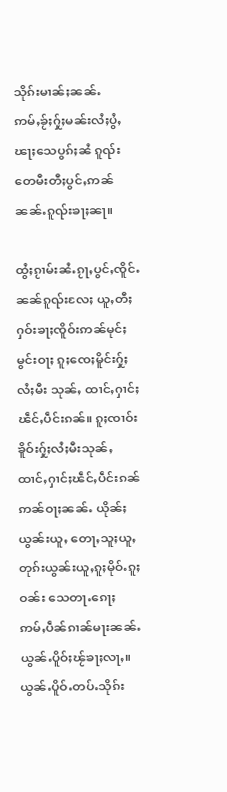သိုၵ်းမၢၼ်ႈၼၼ်ႉ ဢမ်ႇၶႂ်ႈႁႂ်ႈမၼ်းလႆႈပွႆႇၽႃႈသေပွၵ်ႈၼႆ ၵူၺ်းတေမီးတီႈပွင်ႇဢၼ်ၼၼ်ႉၵူၺ်းၶႃႈၼႃ။

ထွႆႈၵႂၢမ်းၼႆႉၵႂႃႇပွင်ႇၸိူင်ႉၼၼ်ၵူၺ်းလႄႈ ယူႇတီႈႁဝ်းၶႃႈၸိူဝ်းဢၼ်မုင်ႈမွင်းဝႃႈ ၵူႈၸေႈမိူင်းႁႂ်ႈလႆႈမီး သုၼ်ႇ ထၢင်ႇႁၢင်ႈ ၽဵင်ႇပဵင်းၵၼ်။ ၵူႈၸၢဝ်းၶိူဝ်းႁႂ်ႈလႆႈမီးသုၼ်ႇထၢင်ႇႁၢင်ႈၽဵင်ႇပဵင်းၵၼ်ဢၼ်ဝႃႈၼၼ်ႉ ယိုၼ်ႈယွၼ်းယူႇ တေႃႇသူႈယူႇ တုၵ်းယွၼ်းယူႇၵူႈမိုဝ်ႉၵူႈဝၼ်း သေတႃႉၵေႃႈ ဢမ်ႇပဵၼ်ၵၢၼ်မႃးၼၼ်ႉ ယွၼ်ႉပိူဝ်ႈၽႂ်ၶႃႈလႃႇ။ ယွၼ်ႉပိူဝ်ႉတပ်ႉသိုၵ်း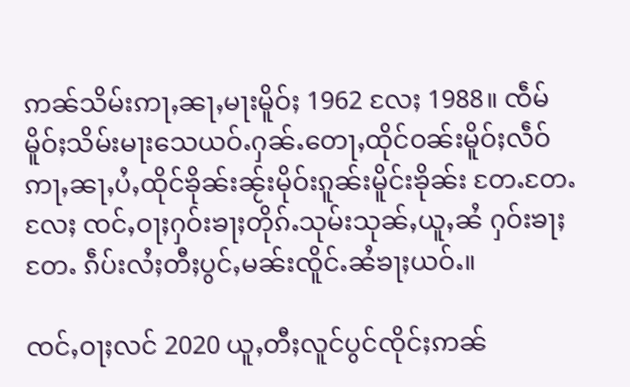ဢၼ်သိမ်းဢႃႇၼႃႇမႃးမိူဝ်ႈ 1962 လႄႈ 1988။ ၸဵမ်မိူဝ်ႈသိမ်းမႃးသေယဝ်ႉႁၼ်ႉတေႃႇထိုင်ဝၼ်းမိူဝ်ႈလဵဝ်  ဢႃႇၼႃႇပႆႇထိုင်ၶိုၼ်းၼႂ်းမိုဝ်းၵူၼ်းမိူင်းၶိုၼ်း တႄႉတႄႉလႄႈ ၸင်ႇဝႃႈႁဝ်းၶႃႈတိုၵ်ႉသုမ်းသုၼ်ႇယူႇၼႆ ႁဝ်းၶႃႈတႄႉ ၵဵပ်းလႆႈတီႈပွင်ႇမၼ်းၸိူင်ႉၼႆၶႃႈယဝ်ႉ။

ၸင်ႇဝႃႈလင် 2020 ယူႇတီႈလူင်ပွင်ၸိုင်ႈဢၼ်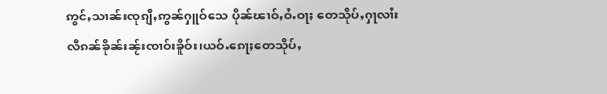ဢွင်ႇသၢၼ်းၸုၵျီႇဢွၼ်ႁူဝ်သေ ပိုၼ်ၽၢဝ်ႇဝႆႉဝႃႈ တေသိုပ်ႇႁႃလၢႆးလီၵၼ်ၶိုၼ်းၼႂ်းၸၢဝ်းၶိူဝ်း၊ယဝ်ႉၵေႃႈတေသိုပ်ႇ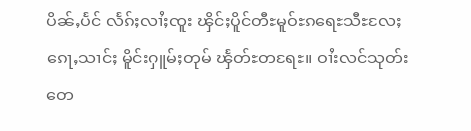ပိၼ်ႇပႅင် လႅၵ်ႈလၢႆႈၸူး ၾိင်ႈပိူင်တီႊမူဝ်ႊၵရေႊသီႊလႄႈၵေႃႇသၢင်ႈ မိူင်းႁူမ်ႈတုမ် ၾႅတ်ႊတရႄႊ။ ဝၢႆးလင်သုတ်း တေ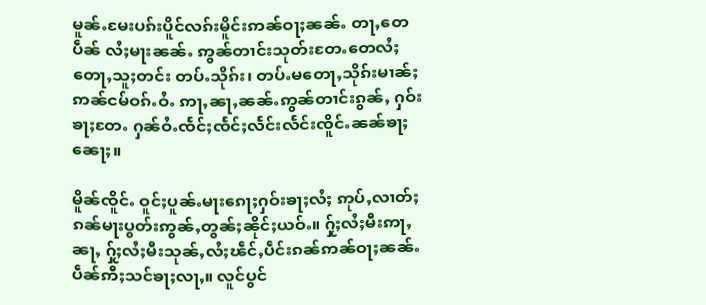မူၼ်ႉမႄးပၵ်းပိူင်လၵ်းမိူင်းဢၼ်ဝႃႈၼၼ်ႉ တႃႇတေပဵၼ် လႆႈမႃးၼၼ်ႉ ဢွၼ်တၢင်းသုတ်းတႄႉတေလႆႈတေႃႇသူႈတင်း တပ်ႉသိုၵ်း၊ တပ်ႉမတေႃႇသိုၵ်းမၢၼ်ႈ ဢၼ်ငမ်ဝၵ်ႉဝႆႉ ဢႃႇၼႃႇၼၼ်ႉဢွၼ်တၢင်းၵွၼ်ႇ ႁဝ်းၶႃႈတႄႉ ႁၼ်ဝႆႉၸႅင်ႈၸႅင်ႈလႅင်းလႅင်းၸိူင်ႉၼၼ်ၶႃႈၼေႃႈ။

မိူၼ်ၸိူင်ႉ ဝူင်ႈပူၼ်ႉမႃးၵေႃႈႁဝ်းၶႃႈလႆႈ ဢုပ်ႇလၢတ်ႈၵၼ်မႃးပွတ်းဢွၼ်ႇတွၼ်ႈၼိုင်ႈယဝ်ႉ။ ႁႂ်ႈလႆႈမီးဢႃႇၼႃႇ ႁႂ်ႈလႆႈမီးသုၼ်ႇလႆႈၽဵင်ႇပဵင်းၵၼ်ဢၼ်ဝႃႈၼၼ်ႉပဵၼ်ဢီႈသင်ၶႃႈလႃႇ။ လူင်ပွင်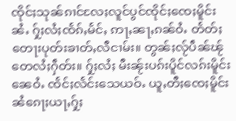ၸိုင်ႈသုၼ်ၵၢင်လႄႈလူင်ပွင်ၸိုင်ႈၸေႈမိူင်းၼႆႉ ႁႂ်ႈလႆႈၸႅၵ်ႇမႅင်ႇ ဢႃႇၼႃႇၵၼ်ဝႆႉ တႅတ်ႈတေႃးပုတ်းၶၢတ်ႇလီငၢမ်း။ တွၼ်ႈလႂ်ပဵၼ်ၽႂ်တေလႆႈႁဵတ်း။ ႁႂ်ႈလႆႈ မီးၼႂ်းပၵ်းပိူင်လၵ်းမိူင်းၼေဝႆႉ ၸႅင်ႈလႅင်းသေယဝ်ႉ ယူႇတီႈၸေႈမိူင်းၼႆၵေႃႈယႃႇႁႂ်ႈ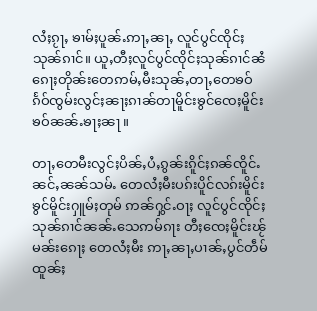လႆႈၵႂႃႇ ၶၢမ်ႈပူၼ်ႉဢႃႇၼႃႇ လူင်ပွင်ၸိုင်ႈသုၼ်ၵၢင်။ ယူႇတီႈလူင်ပွင်ၸိုင်ႈသုၼ်ၵၢင်ၼႆၵေႃႈတိုၼ်းတေဢမ်ႇမီးသုၼ်ႇတႃႇတေၶဝ်ၵႅဝ်ၸွမ်းလွင်ႈၼႃႈၵၢၼ်တႃမိူင်းၶွင်ၸေႈမိူင်းၶဝ်ၼၼ်ႉၶႃႈၼႃ။

တႃႇတေမီးလွင်ႈပိၼ်ႇပႆႇၵွၼ်းၵိူင်ႈၵၼ်ၸိူင်ႉၼင်ႇၼၼ်သမ်ႉ တေလႆႈမီးပၵ်းပိူင်လၵ်းမိူင်း ၶွင်မိူင်းႁူမ်ႈတုမ် ဢၼ်ႁွင်ႉဝႃႈ လူင်ပွင်ၸိုင်ႈသုၼ်ၵၢင်ၼၼ်ႉသေဢမ်ၵႃး တီႈၸေႈမိူင်းၽႂ်မၼ်းၵေႃႈ တေလႆႈမီး ဢႃႇၼႃႇပၢၼ်ႇပွင်တဵမ်ထူၼ်ႈ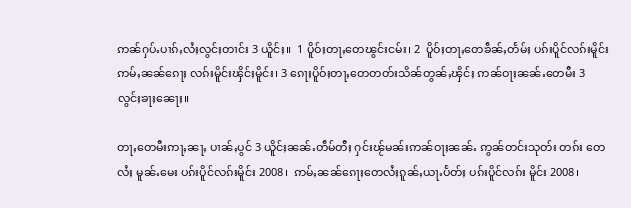ဢၼ်ႁပ်ႉပၢၵ်ႇလႆႈလွင်ႈတၢင်း 3 ယိူင်ႈ။  1 ပိူဝ်ႈတႃႇတေၽွင်းငမ်း၊ 2  ပိူဝ်ႈတႃႇတေၶဵၼ်ႇတႅမ်ႈ ပၵ်းပိူင်လၵ်းမိူင်း ဢမ်ႇၼၼ်ၵေႃႈ လၵ်းမိူင်းၾိင်ႈမိူင်း၊ 3 ၵေႃႈပိူဝ်ႈတႃႇတေတတ်းသိၼ်တွၼ်ႇၾိင်ႈ ဢၼ်ဝႃႈၼၼ်ႉတေမီး 3 လွင်ႈၶႃႈၼေႃႈ။

တႃႇတေမီးဢႃႇၼႃႇ ပၢၼ်ႇပွင် 3 ယိူင်ႈၼၼ်ႉတဵမ်တီႈ ႁင်းၽႂ်မၼ်းဢၼ်ဝႃႈၼၼ်ႉ ဢွၼ်တင်းသုတ်း တၵ်း တေလႆႈ မူၼ်ႉမေး ပၵ်းပိူင်လၵ်းမိူင်း 2008၊  ဢမ်ႇၼၼ်ၵေႃႈတေလႆႈၵူၼ်ႇယႃႉပႅတ်ႈ ပၵ်းပိူင်လၵ်း မိူင်း 2008၊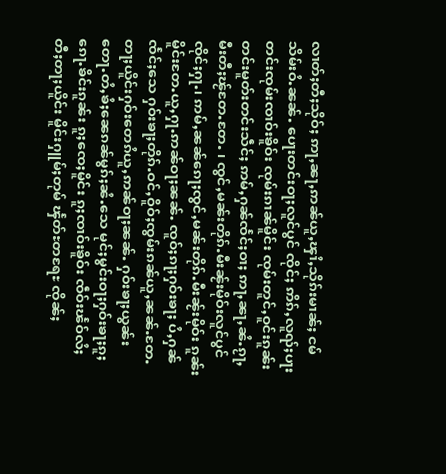လၢတ်ႈတီႈသိုဝ်ႈ ဢႃႇၼႃႇဢၼ်ယူႇၾၢႆႇသိုၵ်းမၢၼ်ႈ ငမ်သိမ်းဝႆႉၼၼ်ႉ ပေႃးတင်းဝႃႈလူင်ပွင် ၸိုင်ႈ ဢိၵ်ႇလူၺ်ႈပႃးတင်းၸုမ်းၸၢဝ်းၶိူဝ်း ၸုမ်းၵၢၼ်မိူင်း ၸုမ်းတူင်ႇဝူင်းၵူၼ်းတင်းမူတ်းတင်းသဵင်ႈ ဢမ်ႇႁၼ်ၸႅင်ႈဝၢႈ ဢႃႇၼႃႇၼႆႉၵႂႃႇမီးတီႈၽႂ်တႄႉတႄႉ ၊ ၸွင်ႇမၼ်းတိုၵ်ႉမီးၼႂ်းမိုဝ်းလူင်ပွင်ၸိုင်ႈႁႃႉ၊ ဢမ်ႇၼၼ်ၵေႃႈၸွင်ႇမၼ်းတိုၵ်ႉမီးၼႂ်းမိုဝ်း ၵူၼ်းမိူင်းတႄႉယူႇႁႃႉဢၼ်ဝႃႈၼၼ်ႉ ၸူဝ်ႈၵႃႈႁဝ်းၶႃႈ ပႆႇႁၼ်ၸႅင်ႈသေ ႁဝ်းၶႃႈတိုၵ်ႉဝင်ႇဝိူဝ်ႈၸွမ်းၵၼ်ယူႇၼၼ်ႉတႄႉ တႃႈယိူင်းႁဝ်းတေၵႆယူႇဢၼ်ဝႃႈၼၼ်ႉ ႁဝ်းၶႃႈယွၼ်းတေႃႉတႆႇၶႆႈၼေၵၼ်မွၵ်ႈၼႆႉသေ မုင်ႈမွင်းဝႃႈႁဝ်းၶႃႈၵူႈၵေႃႉၶိင်းၵူၼ်း ၵူႈၸေႈမိူင်း ၵူႈၸၢဝ်းၶိူဝ်း ၸဵဝ်းၽႅဝ်လႆႈတီႈတႃႈယိူင်း မိူင်းႁူမ်ႈတုမ် ၾႅတ်ႊတရႄႊ ၸိုၼ်ႈ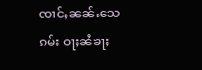ၸၢင်ႇၼၼ်ႉသေၵမ်း ဝႃႈၼႆၶႃႈ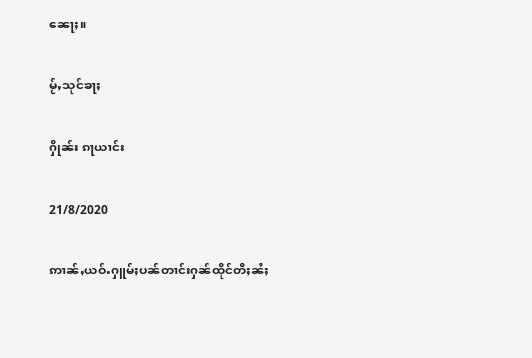ၼေႃႈ။

မႂ်ႇသုင်ၶႃႈ

ႁိုၼ်း ၵႃယၢင်း

21/8/2020

ဢၢၼ်ႇယဝ်ႉႁူမ်ႈပၼ်တၢင်းႁၼ်ထိုင်တီႈၼႆႈ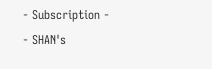- Subscription -
- SHAN's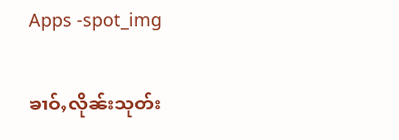Apps -spot_img

ၶၢဝ်ႇလိုၼ်းသုတ်း